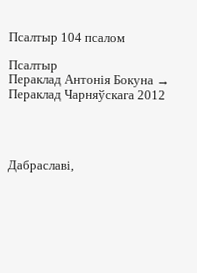Псалтыр 104 псалом

Псалтыр
Пераклад Антонія Бокуна → Пераклад Чарняўскага 2012




Дабраславі,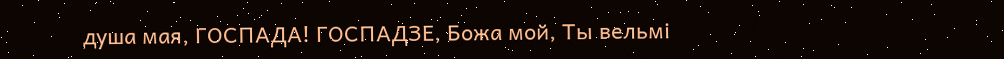душа мая, ГОСПАДА! ГОСПАДЗЕ, Божа мой, Ты вельмі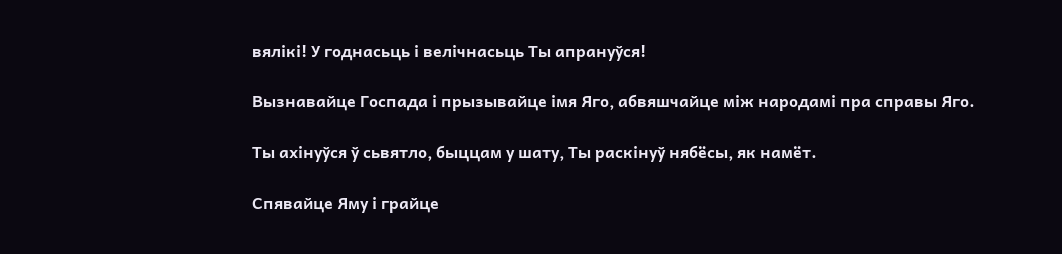вялікі! У годнасьць і велічнасьць Ты апрануўся!

Вызнавайце Госпада і прызывайце імя Яго, абвяшчайце між народамі пра справы Яго.

Ты ахінуўся ў сьвятло, быццам у шату, Ты раскінуў нябёсы, як намёт.

Спявайце Яму і грайце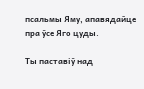псальмы Яму, апавядайце пра ўсе Яго цуды.

Ты паставіў над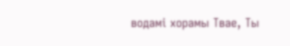водамі хорамы Твае, Ты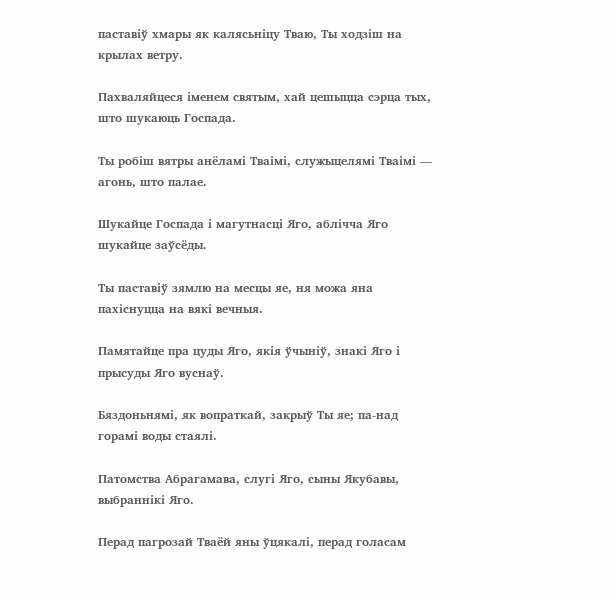паставіў хмары як калясьніцу Тваю, Ты ходзіш на крылах ветру.

Пахваляйцеся іменем святым, хай цешыцца сэрца тых, што шукаюць Госпада.

Ты робіш вятры анёламі Тваімі, служыцелямі Тваімі — агонь, што палае.

Шукайце Госпада і магутнасці Яго, аблічча Яго шукайце заўсёды.

Ты паставіў зямлю на месцы яе, ня можа яна пахіснуцца на вякі вечныя.

Памятайце пра цуды Яго, якія ўчыніў, знакі Яго і прысуды Яго вуснаў.

Бяздоньнямі, як вопраткай, закрыў Ты яе; па-над горамі воды стаялі.

Патомства Абрагамава, слугі Яго, сыны Якубавы, выбраннікі Яго.

Перад пагрозай Тваёй яны ўцякалі, перад голасам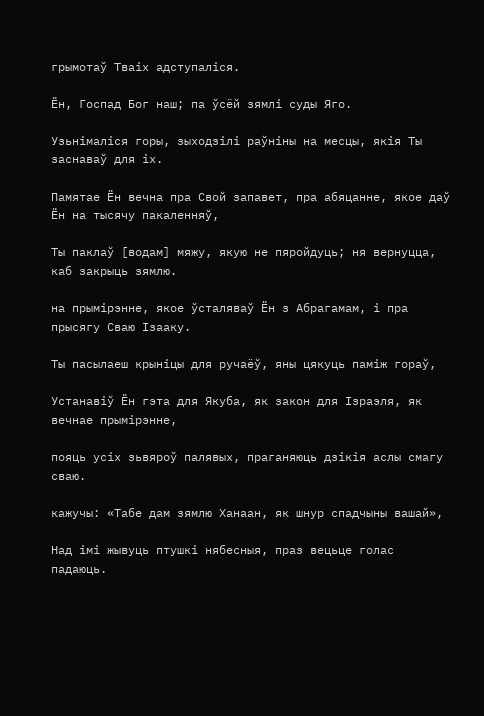грымотаў Тваіх адступаліся.

Ён, Госпад Бог наш; па ўсёй зямлі суды Яго.

Узьнімаліся горы, зыходзілі раўніны на месцы, якія Ты заснаваў для іх.

Памятае Ён вечна пра Свой запавет, пра абяцанне, якое даў Ён на тысячу пакаленняў,

Ты паклаў [водам] мяжу, якую не пяройдуць; ня вернуцца, каб закрыць зямлю.

на прымірэнне, якое ўсталяваў Ён з Абрагамам, і пра прысягу Сваю Ізааку.

Ты пасылаеш крыніцы для ручаёў, яны цякуць паміж гораў,

Устанавіў Ён гэта для Якуба, як закон для Ізраэля, як вечнае прымірэнне,

пояць усіх зьвяроў палявых, праганяюць дзікія аслы смагу сваю.

кажучы: «Табе дам зямлю Ханаан, як шнур спадчыны вашай»,

Над імі жывуць птушкі нябесныя, праз вецьце голас падаюць.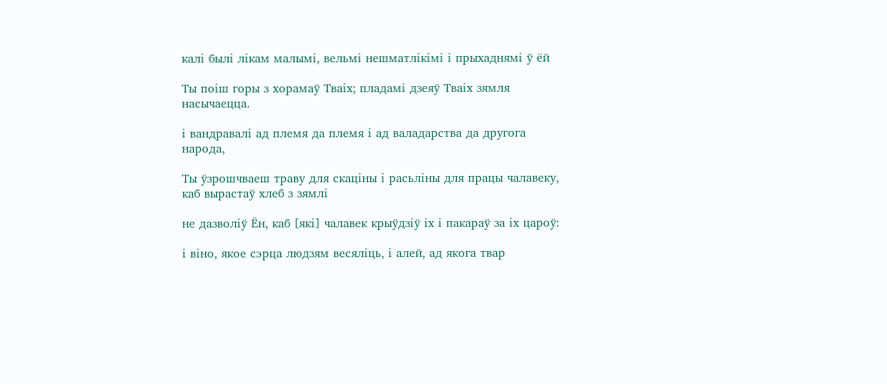калі былі лікам малымі, вельмі нешматлікімі і прыхаднямі ў ёй

Ты поіш горы з хорамаў Тваіх; пладамі дзеяў Тваіх зямля насычаецца.

і вандравалі ад племя да племя і ад валадарства да другога народа,

Ты ўзрошчваеш траву для скаціны і расьліны для працы чалавеку, каб вырастаў хлеб з зямлі

не дазволіў Ён, каб [які] чалавек крыўдзіў іх і пакараў за іх цароў:

і віно, якое сэрца людзям весяліць, і алей, ад якога твар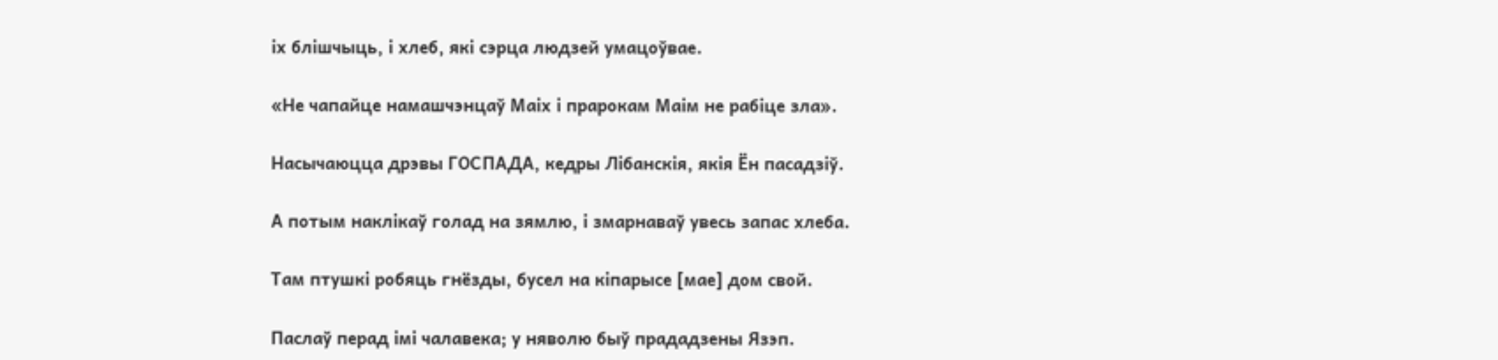іх блішчыць, і хлеб, які сэрца людзей умацоўвае.

«Не чапайце намашчэнцаў Маіх і прарокам Маім не рабіце зла».

Насычаюцца дрэвы ГОСПАДА, кедры Лібанскія, якія Ён пасадзіў.

А потым наклікаў голад на зямлю, і змарнаваў увесь запас хлеба.

Там птушкі робяць гнёзды, бусел на кіпарысе [мае] дом свой.

Паслаў перад імі чалавека; у няволю быў прададзены Язэп.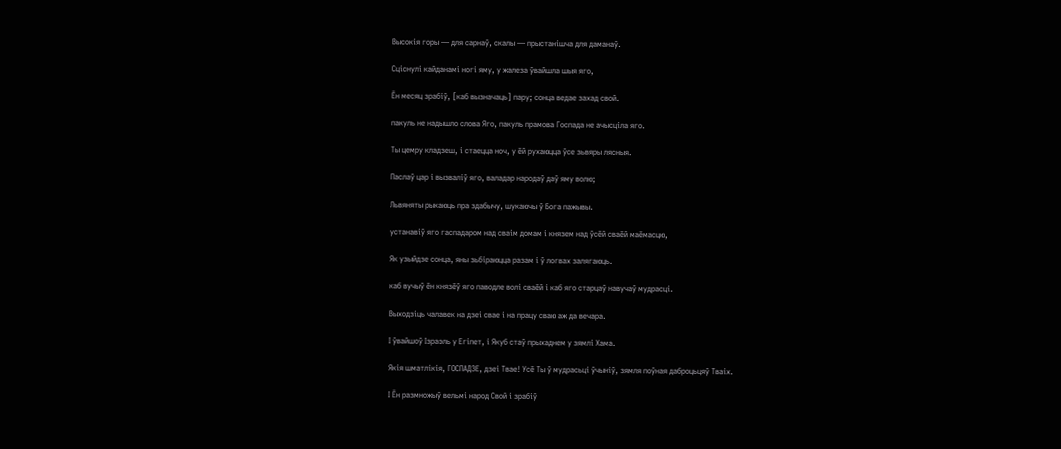Высокія горы — для сарнаў, скалы — прыстанішча для даманаў.

Сціснулі кайданамі ногі яму, у жалеза ўвайшла шыя яго,

Ён месяц зрабіў, [каб вызначаць] пару; сонца ведае захад свой.

пакуль не надышло слова Яго, пакуль прамова Госпада не ачысціла яго.

Ты цемру кладзеш, і стаецца ноч, у ёй рухаюцца ўсе зьвяры лясныя.

Паслаў цар і вызваліў яго, валадар народаў даў яму волю;

Львяняты рыкаюць пра здабычу, шукаючы ў Бога пажывы.

устанавіў яго гаспадаром над сваім домам і князем над ўсёй сваёй маёмасцю,

Як узыйдзе сонца, яны зьбіраюцца разам і ў логвах залягаюць.

каб вучыў ён князёў яго паводле волі сваёй і каб яго старцаў навучаў мудрасці.

Выходзіць чалавек на дзеі свае і на працу сваю аж да вечара.

І ўвайшоў Ізраэль у Егіпет, і Якуб стаў прыхаднем у зямлі Хама.

Якія шматлікія, ГОСПАДЗЕ, дзеі Твае! Усё Ты ў мудрасьці ўчыніў, зямля поўная даброцьцяў Тваіх.

І Ён размножыў вельмі народ Свой і зрабіў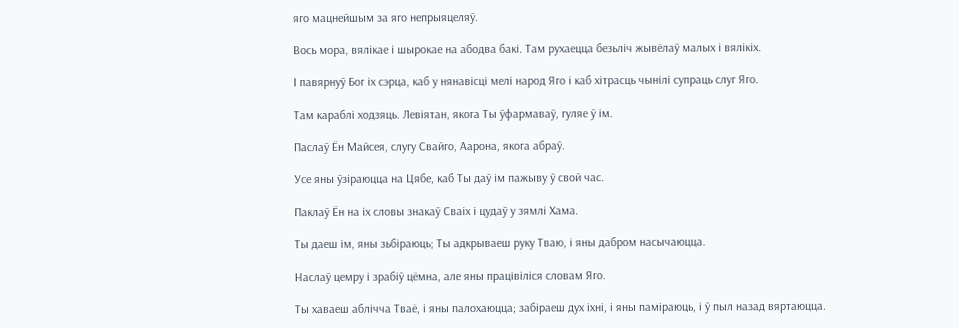яго мацнейшым за яго непрыяцеляў.

Вось мора, вялікае і шырокае на абодва бакі. Там рухаецца безьліч жывёлаў малых і вялікіх.

І павярнуў Бог іх сэрца, каб у нянавісці мелі народ Яго і каб хітрасць чынілі супраць слуг Яго.

Там караблі ходзяць. Левіятан, якога Ты ўфармаваў, гуляе ў ім.

Паслаў Ён Майсея, слугу Свайго, Аарона, якога абраў.

Усе яны ўзіраюцца на Цябе, каб Ты даў ім пажыву ў свой час.

Паклаў Ён на іх словы знакаў Сваіх і цудаў у зямлі Хама.

Ты даеш ім, яны зьбіраюць; Ты адкрываеш руку Тваю, і яны дабром насычаюцца.

Наслаў цемру і зрабіў цёмна, але яны працівіліся словам Яго.

Ты хаваеш аблічча Тваё, і яны палохаюцца; забіраеш дух іхні, і яны паміраюць, і ў пыл назад вяртаюцца.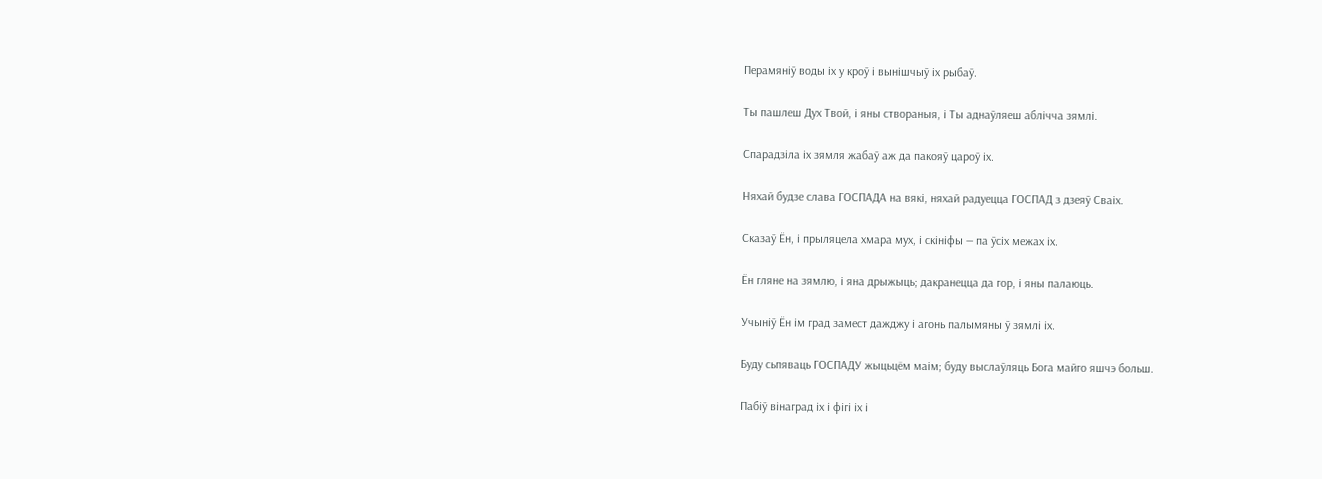Перамяніў воды іх у кроў і вынішчыў іх рыбаў.

Ты пашлеш Дух Твой, і яны створаныя, і Ты аднаўляеш аблічча зямлі.

Спарадзіла іх зямля жабаў аж да пакояў цароў іх.

Няхай будзе слава ГОСПАДА на вякі, няхай радуецца ГОСПАД з дзеяў Сваіх.

Сказаў Ён, і прыляцела хмара мух, і скініфы — па ўсіх межах іх.

Ён гляне на зямлю, і яна дрыжыць; дакранецца да гор, і яны палаюць.

Учыніў Ён ім град замест дажджу і агонь палымяны ў зямлі іх.

Буду сьпяваць ГОСПАДУ жыцьцём маім; буду выслаўляць Бога майго яшчэ больш.

Пабіў вінаград іх і фігі іх і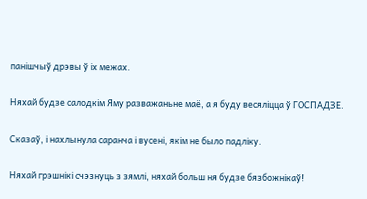панішчыў дрэвы ў іх межах.

Няхай будзе салодкім Яму разважаньне маё, а я буду весяліцца ў ГОСПАДЗЕ.

Сказаў, і нахлынула саранча і вусені, якім не было падліку.

Няхай грэшнікі счэзнуць з зямлі, няхай больш ня будзе бязбожнікаў!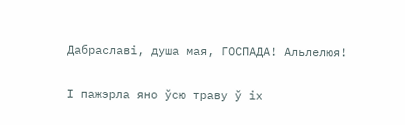Дабраславі, душа мая, ГОСПАДА! Альлелюя!

І пажэрла яно ўсю траву ў іх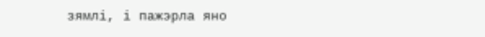зямлі, і пажэрла яно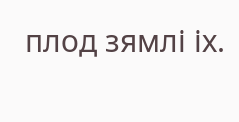плод зямлі іх.